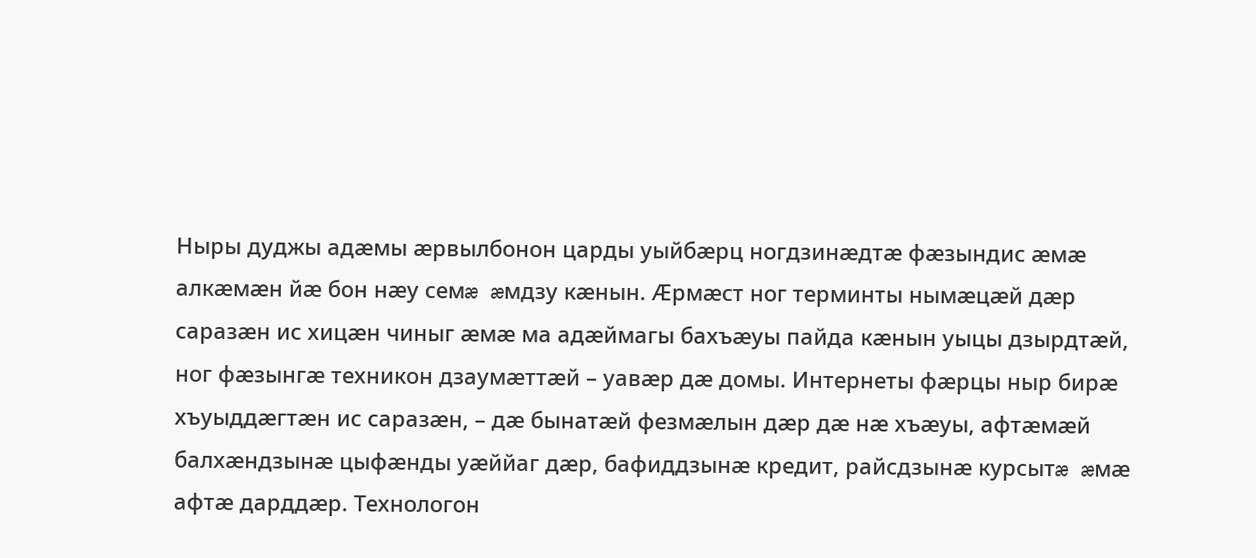Ныры дуджы адæмы æрвылбонон царды уыйбæрц ногдзинæдтæ фæзындис æмæ алкæмæн йæ бон нæу семæ æмдзу кæнын. Ӕрмæст ног терминты нымæцæй дæр саразæн ис хицæн чиныг æмæ ма адæймагы бахъæуы пайда кæнын уыцы дзырдтæй, ног фæзынгæ техникон дзаумæттæй – уавæр дæ домы. Интернеты фæрцы ныр бирæ хъуыддæгтæн ис саразæн, – дæ бынатæй фезмæлын дæр дæ нæ хъæуы, афтæмæй балхæндзынæ цыфæнды уæййаг дæр, бафиддзынæ кредит, райсдзынæ курсытæ æмæ афтæ дарддæр. Технологон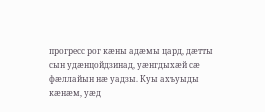прогресс рог кæны адæмы цард, дæтты сын удæнцойдзинад, уæнгдыхæй сæ фæллайын нæ уадзы. Куы ахъуыды кæнæм, уæд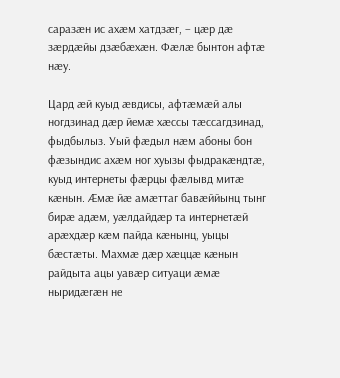саразæн ис ахæм хатдзæг, – цæр дæ зæрдæйы дзæбæхæн. Фæлæ бынтон афтæ нæу.

Цард æй куыд æвдисы, афтæмæй алы ногдзинад дæр йемæ хæссы тæссагдзинад, фыдбылыз. Уый фæдыл нæм абоны бон фæзындис ахæм ног хуызы фыдракæндтæ, куыд интернеты фæрцы фæлывд митæ кæнын. Æмæ йæ амæттаг бавæййынц тынг бирæ адæм, уæлдайдæр та интернетæй арæхдæр кæм пайда кæнынц, уыцы бæстæты. Махмæ дæр хæццæ кæнын райдыта ацы уавæр ситуаци æмæ ныридæгæн не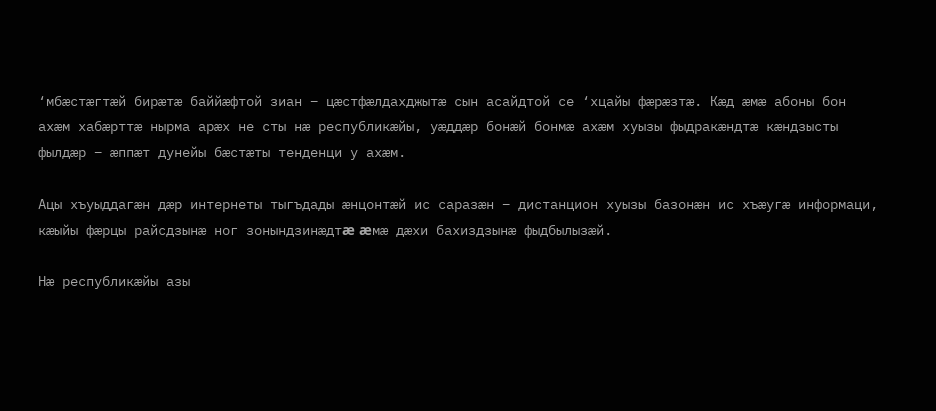‘мбæстæгтæй бирæтæ баййæфтой зиан – цæстфæлдахджытæ сын асайдтой се ‘хцайы фæрæзтæ. Кæд æмæ абоны бон ахæм хабæрттæ нырма арæх не сты нæ республикæйы, уæддæр бонæй бонмæ ахæм хуызы фыдракæндтæ кæндзысты фылдæр – æппæт дунейы бæстæты тенденци у ахæм.

Ацы хъуыддагæн дæр интернеты тыгъдады æнцонтæй ис саразæн – дистанцион хуызы базонæн ис хъæугæ информаци, кæыйы фæрцы райсдзынæ ног зонындзинæдтæ æмæ дæхи бахиздзынæ фыдбылызæй.

Нæ республикæйы азы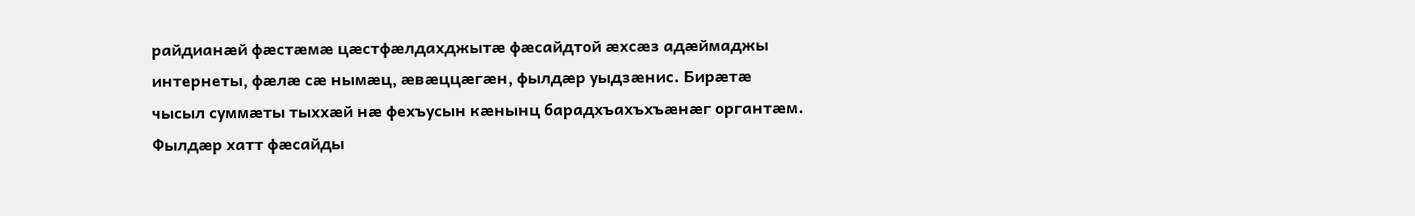райдианæй фæстæмæ цæстфæлдахджытæ фæсайдтой æхсæз адæймаджы интернеты, фæлæ сæ нымæц, æвæццæгæн, фылдæр уыдзæнис. Бирæтæ чысыл суммæты тыххæй нæ фехъусын кæнынц барадхъахъхъæнæг органтæм. Фылдæр хатт фæсайды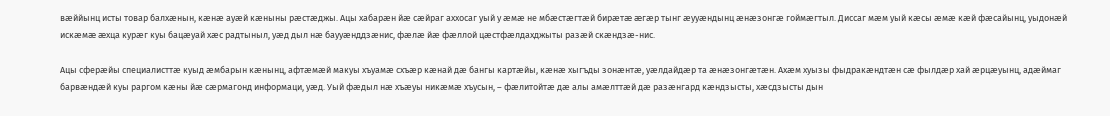вæййынц исты товар балхæнын, кæнæ ауæй кæныны рæстæджы. Ацы хабарæн йæ сæйраг аххосаг уый у æмæ не мбæстæгтæй бирæтæ æгæр тынг æууæндынц æнæзонгæ гоймæгтыл. Диссаг мæм уый кæсы æмæ кæй фæсайынц, уыдонæй искæмæ æхца курæг куы бацæуай хæс радтыныл, уæд дыл нæ баууæнддзæнис, фæлæ йæ фæллой цæстфæлдахджыты разæй скæндзæ-нис.

Ацы сферæйы специалисттæ куыд æмбарын кæнынц, афтæмæй макуы хъуамæ схъæр кæнай дæ бангы картæйы, кæнæ хыгъды зонæнтæ, уæлдайдæр та æнæзонгæтæн. Ахæм хуызы фыдракæндтæн сæ фылдæр хай æрцæуынц, адæймаг барвæндæй куы раргом кæны йæ сæрмагонд информаци, уæд. Уый фæдыл нæ хъæуы никæмæ хъусын, – фæлитойтæ дæ алы амæлттæй дæ разæнгард кæндзысты, хæсдзысты дын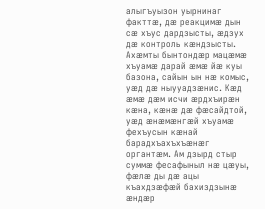алыгъуызон уырнинаг факттæ, дæ реакцимæ дын сæ хъус дардзысты, æдзух дæ контроль кæндзысты. Ахæмты бынтондæр мацæмæ хъуамæ дарай æмæ йæ куы базона, сайын ын нæ комыс, уæд дæ ныууадзæнис. Кæд æмæ дæм исчи æрдхъирæн кæна, кæнæ дæ фæсайдтой, уæд æнæмæнгæй хъуамæ фехъусын кæнай барадхъахъхъæнæг органтæм. Ам дзырд стыр суммæ фесафыныл нæ цæуы, фæлæ ды дæ ацы къахдзæфæй бахиздзынæ æндæр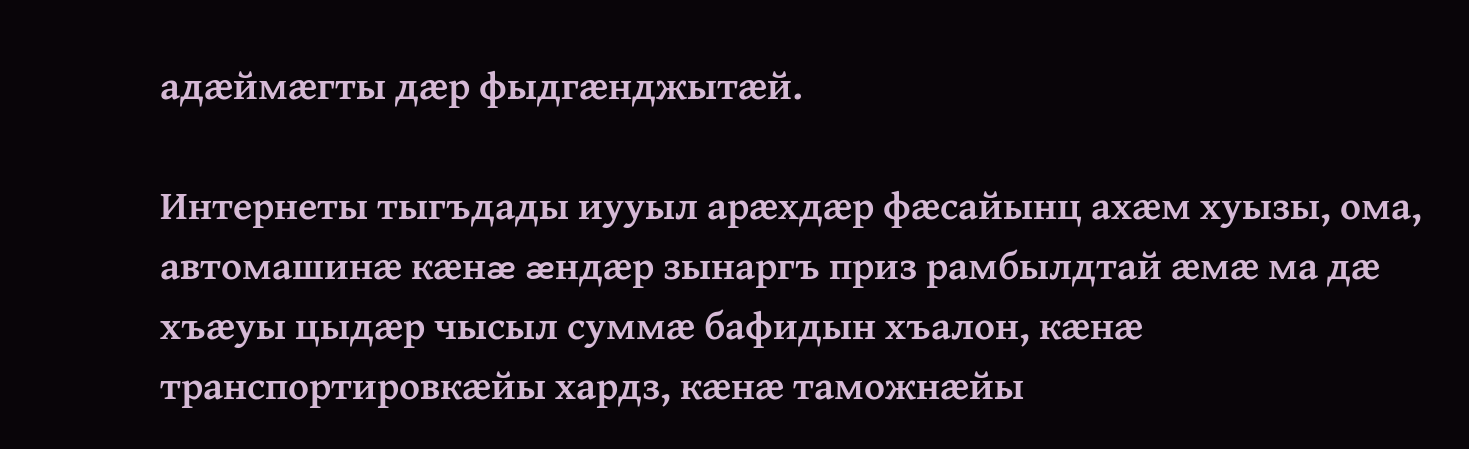адæймæгты дæр фыдгæнджытæй.

Интернеты тыгъдады иууыл арæхдæр фæсайынц ахæм хуызы, ома, автомашинæ кæнæ æндæр зынаргъ приз рамбылдтай æмæ ма дæ хъæуы цыдæр чысыл суммæ бафидын хъалон, кæнæ транспортировкæйы хардз, кæнæ таможнæйы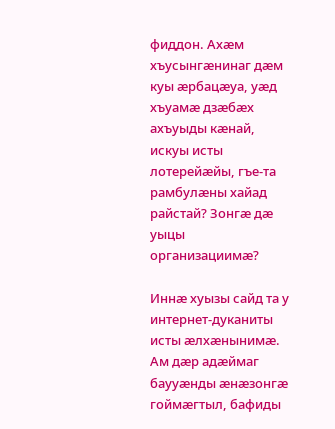фиддон. Ахæм хъусынгæнинаг дæм куы æрбацæуа, уæд хъуамæ дзæбæх ахъуыды кæнай, искуы исты лотерейæйы, гъе-та рамбулæны хайад райстай? Зонгæ дæ уыцы организациимæ?

Иннæ хуызы сайд та у интернет-дуканиты исты æлхæнынимæ. Ам дæр адæймаг баууæнды æнæзонгæ гоймæгтыл, бафиды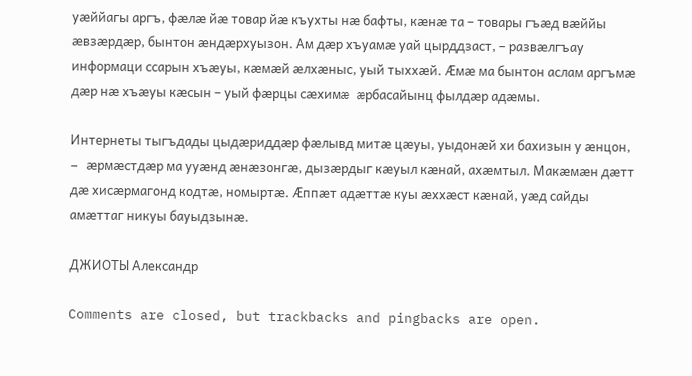уæййагы аргъ, фæлæ йæ товар йæ къухты нæ бафты, кæнæ та – товары гъæд вæййы æвзæрдæр, бынтон æндæрхуызон. Ам дæр хъуамæ уай цырддзаст, – развæлгъау информаци ссарын хъæуы, кæмæй æлхæныс, уый тыххæй. Ӕмæ ма бынтон аслам аргъмæ дæр нæ хъæуы кæсын – уый фæрцы сæхимæ æрбасайынц фылдæр адæмы.

Интернеты тыгъдады цыдæриддæр фæлывд митæ цæуы, уыдонæй хи бахизын у æнцон, – æрмæстдæр ма ууæнд æнæзонгæ, дызæрдыг кæуыл кæнай, ахæмтыл. Макæмæн дæтт дæ хисæрмагонд кодтæ, номыртæ. Ӕппæт адæттæ куы æххæст кæнай, уæд сайды амæттаг никуы бауыдзынæ.

ДЖИОТЫ Александр

Comments are closed, but trackbacks and pingbacks are open.